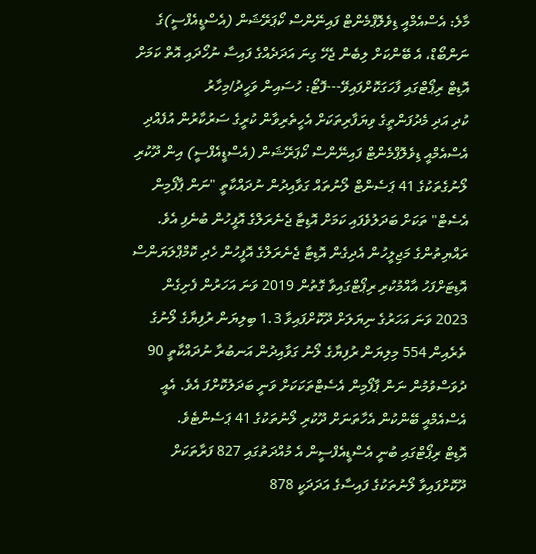މާލެ: އެސްއެމްއީ ޑިވެލޮޕްމެންޓް ފައިނޭންސް ކޯޕަރޭޝަން (އެސްޑީއެފްސީ)ގެ ނަންބޯޑް، އެ ބޭންކަށް ލިބެން ޖެހޭ ގިނަ އަދަދެއްގެ ފައިސާ ނުހޯދައި އޮތް ކަމަށް އޮޑިޓް ރިޕޯޓްގައި ފާހަގަކޮށްފައިވޭ---ފޮޓޯ: ހުސައިން ވަހީދު/މިހާރު
ކުދި އަދި މެދުފަންތީގެ ވިޔަފާރިތަކަށް އެހީތެރިވާން ކުރީގެ ސަރުކާރުން އުފެއްދި އެސްއެމްއީ ޑިވެލޮޕްމެންޓް ފައިނޭންސް ކޯޕަރޭޝަން (އެސްޑީއެފްސީ) އިން ދޫކުރި ލޯނުގެތަކުގެ 41 ޕަސެންޓް ލޯނުތައް ގަވާއިދުން ނުދައްކާތީ "ނަން ޕާފޯމިން އެސެޓް" ތަކަށް ބަދަލުވެފައި ކަމަށް އޮޑިޓާ ޖެނެރަލްގެ އޮފީހުން ބުނެފި އެވެ.
ރައްޔިތުންގެ މަޖިލީހުން އެދިގެން އޮޑިޓާ ޖެނެރަލްގެ އޮފީހުން ހެދި ކޮމްޕްލަޔަންސް އޮޑިޓަށްފަހު އާއްމުކުރި ރިޕޯޓްގައިވާ ގޮތުން 2019 ވަނަ އަހަރުން ފެށިގެން 2023 ވަނަ އަހަރުގެ ނިޔަލަށް ދޫކޮށްފައިވާ 1.3 ބިލިޔަން ރުފިޔާގެ ލޯނުގެ ތެރެއިން 554 މިލިޔަން ރުފިޔާގެ ލޯނު ގަވާއިދުން އަނބުރާ ނުދައްކާތީ 90 ދުވަސްވުމުން ނަން ޕާފޯމިން އެސެޓްތަކަކަށް ވަނީ ބަދަލުކޮށްފަ އެވެ. އެއީ އެސްއެމްއީ ބޭންކުން އެހާތަނަށް ދޫކުރި ލޯނުތަކުގެ 41 ޕަސެންޓެވެ.
އޮޑިޓް ރިޕޯޓްގައި ބުނީ އެސްޑީއެފްސީން އެ މުއްދަތުގައި 827 ފަރާތަކަށް ދޫކޮށްފައިވާ ލޯނުތަކުގެ ފައިސާގެ އަދަދަކީ 878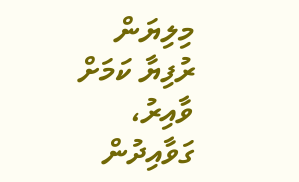މިލިޔަން ރުފިޔާ ކަމަށް ވާއިރު، ގަވާއިދުން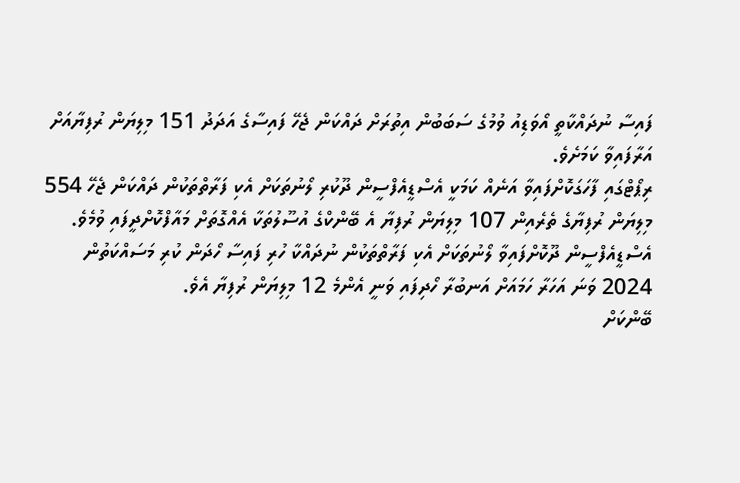ފައިސާ ނުދައްކާތީ އޯވަޑިއު ވުމުގެ ސަބަބުން އިތުރަށް ދައްކަން ޖެހޭ ފައިސާގެ އަދަދު 151 މިލިޔަން ރުފިޔާއަށް އަރާފައިވާ ކަމަށެވެ.
ރިޕޯޓްގައި ފާހަގަކޮށްފައިވާ އަނެއް ކަމަކީ އެސްޑީއެފްސީން ދޫކުރި ލޯނުތަކަށް އެކި ފަރާތްތަކުން ދައްކަން ޖެހޭ 554 މިލިޔަން ރުފިޔާގެ ތެރެއިން 107 މިލިޔަން ރުފިޔާ އެ ބޭންކްގެ އުސޫލުތަކާ އެއްގޮތަށް މައާފްކޮށްދީފައި ވުމެވެ.
އެސްޑީއެފްސީން ދޫކޮށްފައިވާ ލޯނުތަކަށް އެކި ފަރާތްތަކުން ނުދައްކާ ހުރި ފައިސާ ހޯދަން ކުރި މަސައްކަތުން 2024 ވަނަ އަހަރާ ހަމައަށް އަނބުރާ ހޯދިފައި ވަނީ އެންމެ 12 މިލިޔަން ރުފިޔާ އެވެ.
ބޭންކަށް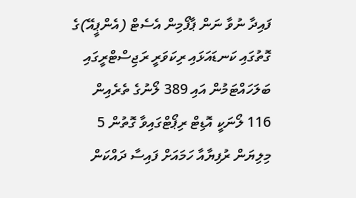ފައިދާ ނުވާ ނަން ޕާފޯމިން އެސެޓް (އެންޕީއޭ)ގެ ގޮތުގައި ކަނޑައަޅައި ރިކަވަރީ ރަޖިސްޓްރީގައި ބަލަހައްޓަމުން އައި 389 ލޯނުގެ ތެރެއިން 116 ލޯނަކީ އޮޑިޓް ރިޕޯޓްގައިވާ ގޮތުން 5 މިލިޔަން ރުފިޔާއާ ހަމައަށް ފައިސާ ދައްކަން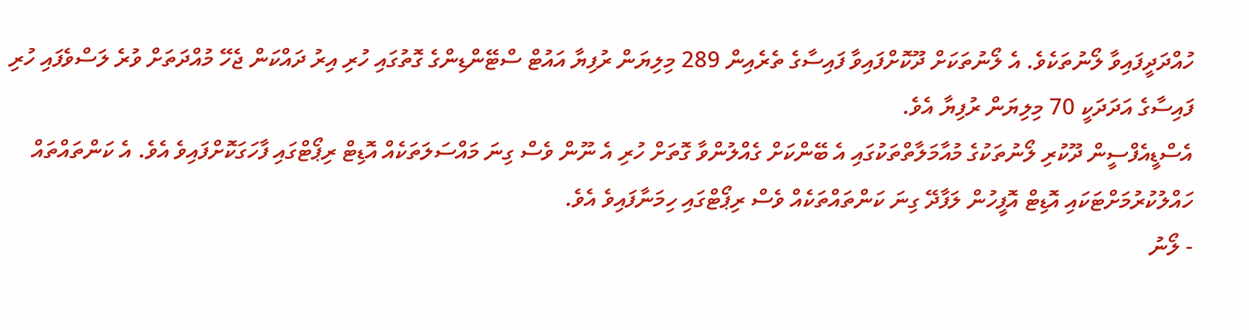ހުއްދަދީފައިވާ ލޯނުތަކެވެ. އެ ލޯނުތަކަށް ދޫކޮށްފައިވާ ފައިސާގެ ތެރެއިން 289 މިލިޔަން ރުފިޔާ އައުޓް ސްޓޭންޑިންގެ ގޮތުގައި ހުރި އިރު ދައްކަން ޖެހޭ މުއްދަތަށް ވުރެ ލަސްވެފައި ހުރި ފައިސާގެ އަދަދަކީ 70 މިލިޔަން ރުފިޔާ އެވެ.
އެސްޑީއެފްސީން ދޫކުރި ލޯނުތަކުގެ މުއާމަލާތްތަކުގައި އެ ބޭންކަށް ގެއްލުންވާ ގޮތަށް ހުރި އެ ނޫން ވެސް ގިނަ މައްސަލަތަކެއް އޮޑިޓް ރިޕޯޓްގައި ފާހަގަކޮށްފައިވެ އެވެ. އެ ކަންތައްތައް ހައްލުކުރުމަށްޓަކައި އޮޑިޓް އޮފީހުން ލަފާދޭ ގިނަ ކަންތައްތަކެއް ވެސް ރިޕޯޓްގައި ހިމަނާފައިވެ އެވެ.
- ލޯނު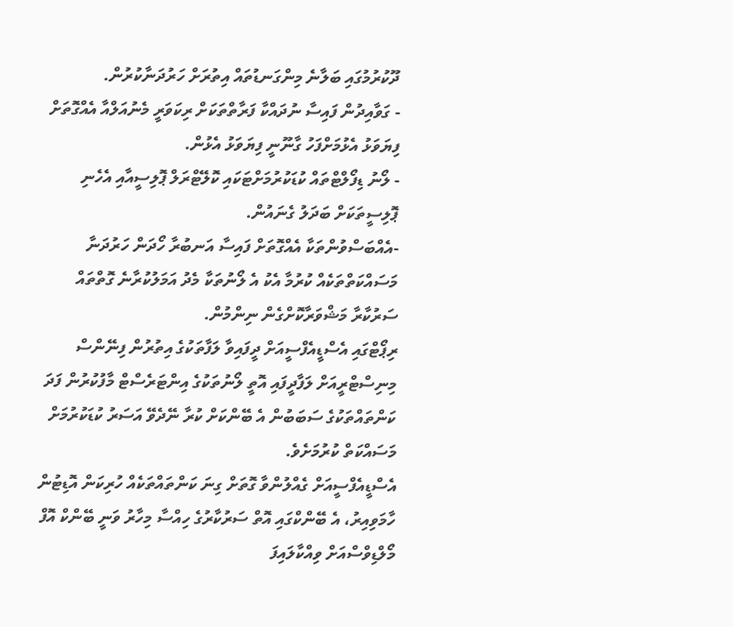ދޫކުރުމުގައި ބަލާނެ މިންގަނޑުތައް އިތުރަށް ހަރުދަނާކުރުން.
- ގަވާއިދުން ފައިސާ ނުދައްކާ ފަރާތްތަކަށް ރިކަވަރީ މެނުއަލްއާ އެއްގޮތަށް ފިޔަވަޅު އެޅުމަށްފަހު ގާނޫނީ ފިޔަވަޅު އެޅުން.
- ލޯނު ޑިފޯލްޓްތައް ކުޑަކުރުމަށްޓަކައި ކޮލޭޓްރަލް ޕޮލިސީއާއި އެހެނި ޕޮލިސީތަކަށް ބަދަލު ގެނައުން.
-އެއްބަސްވުންތަކާ އެއްގޮތަށް ފައިސާ އަނބުރާ ހޯދަން ހަރުދަނާ މަސައްކަތްތަކެއް ކުރުމާ އެކު އެ ލޯނުތަކާ މެދު އަމަލުކުރާނެ ގޮތްތައް ސަރުކާރާ މަޝްވަރާކޮށްގެން ނިންމުން.
ރިޕޯޓްގައި އެސްޑީއެފްސީއަށް ދީފައިވާ ލަފާތަކުގެ އިތުރުން ފިނޭންސް މިނިސްޓްރީއަށް ލަފާދީފައި އޮތީ ލޯނުތަކުގެ އިންޓަރެސްޓް މާފުކުރުން ފަދަ ކަންތައްތަކުގެ ސަބަބުން އެ ބޭންކަށް ކުރާ ނޭދެވޭ އަސަރު ކުޑަކުރުމަށް މަސައްކަތް ކުރުމަށެވެ.
އެސްޑީއެފްސީއަށް ގެއްލުންވާ ގޮތަށް ގިނަ ކަންތައްތަކެއް ހުރިކަން އޮޑިޓުން ހާމަވިއިރު، އެ ބޭންކްގައި އޮތް ސަރުކާރުގެ ހިއްސާ މިހާރު ވަނީ ބޭންކް އޮފް މޯލްޑިވްސްއަށް ވިއްކާލައިފަ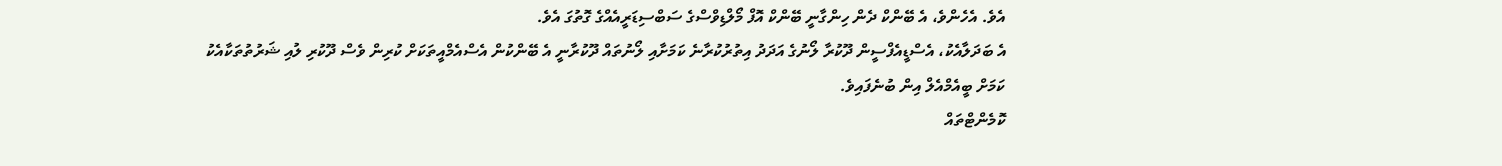އެވެ. އެހެންވެ، އެ ބޭންކް ދެން ހިންގާނީ ބޭންކް އޮފް މޯލްޑިވްސްގެ ސަބްސިޑަރީއެއްގެ ގޮތުގަ އެވެ.
އެ ބަދަލާއެކު، އެސްޑީއެފްސީން ދޫކުރާ ލޯނުގެ އަދަދު އިތުރުކުރާނެ ކަމަށާއި ލޯނުތައް ދޫކުރާނީ އެ ބޭންކުން އެސްއެމްއީތަކަށް ކުރިން ވެސް ދޫކުރި ލުއި ޝަރުތުތަކާއެކު ކަމަށް ބީއެމްއެލް އިން ބުނެފައިވެ.
ކޮމެންޓްތައް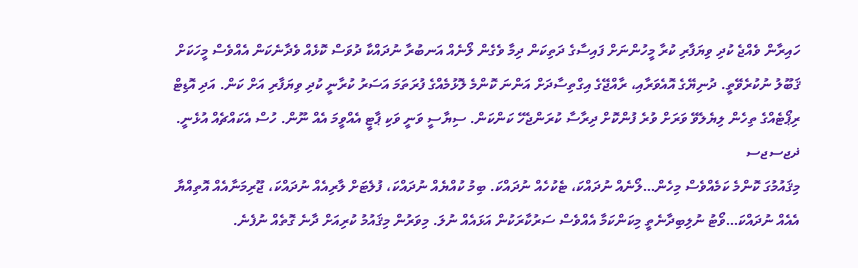ހައިރާން ވެއްޖެ ކުދި ވިޔަފާރި ކުރާ މީހުންނަށް ފައިސާގެ ދަތިކަން ދިމާ ވެގެން ލޯނެއް އަނބުރާ ނުދައްކާ ދުވަސް ކޮޅެއް ވެދާނެކަން އެއްވެސް މީހަކަށް ޤަބޫލު ނުކުރެވޭތީ. ދުނިޔޭގެ އޮއެވަރާއި، ރާއްޖޭގެ އިގްތިސާދަށް އަންނަ ކޮންމެ ލޮޅުމެއްގެ ފުރަތަމަ އަސަރު ކުރާނީ ކުދި ވިޔަފާރި އަށް ކަން. އަދި އޮޑިޓް ރިޕޯޓެއްގެ ތިހެން ލިޔެލެވޭ ވަރަށް ވުރެ ފުންކޮށް ދިރާސާ ކުރަންޖެހޭ ކަންކަން. ސިޔާސީ ވަނީ ވަކި ޕާޓީ އެއްވީމަ އެއް ނޫން. ހުސް އެކައްޗެއް އުޅެނީ.
ޛޖސޖސ
މިޤައުމުގަ ކޮންމެ ކަމެއްވެސް މިހެން…ލޯނެއް ނުދައްކަ، ޓެކުހެއް ނުދައްކަ. ބިމު ކުއްޔެއް ނުދައްކަ، ފުލެޓަށް ލާރިއެއް ނުދައްކަ، ޖޫރިމަނާއެއް އޮތިއްޔާ އެއެއް ނުދައްކަ…ވޯޓު ނުލިބިދާނެތީ މިކަންކަމާ އެއްވެސް ސަރުކާރަކުން އަޅައެއް ނުލަ. މިވަރުން މިޤައުމު ކުރިއަށް ދާނެ ގޮތެއް ނުފެނެ.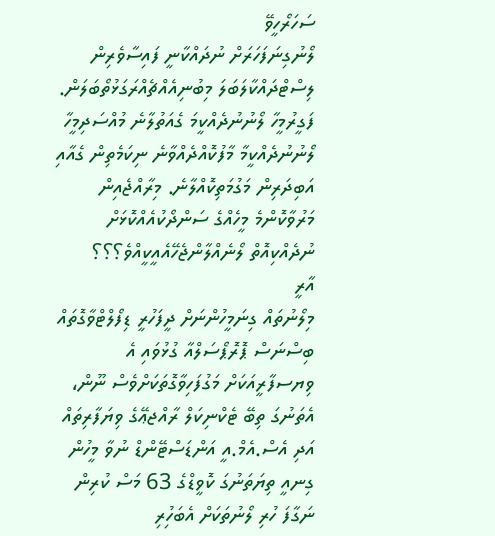ސަހަރޯހީވޭ
ލޯނުގިނަފަހަރަށް ނުދައްކާނީ ފައިސާވެރިން ލިސްޓްދައްކާލަބަލަ މިބުނިއެއްޗެއްރަގަޅުތޯބަލަން. ފަގީރުމީހާ ލޯނުނުދެއްކީމަ ގެއަތުލާނެ މުއްސަދިމީހާ ލޯނުނުދެއްކީމާ މާފުކޮއްދެއްވާނެ ނިކަމެތިން ގެއާއި އަބިދަރިން މަގުމަތިކޮއްލާނެ. މިރާއްޖެއިން މަރުވާކޮންމެ މީހެއްގެ ސަންދޯކުއެއްކޮޅަށް ނުދެއްކިއޮތް ލޯނެއްލާންޖެހޭއެއީކީއްވެ؟؟؟
އާރީ
މިލޯނުތައް ގިނަމީހުންނަށް ދީފަހުރީ ޑިފޯލްޓްވާގޮތައް ބިސްނަސް ޕޮރޮޕޯސަލްއާ ގުޅުވައި އެ ވިޔސފާރީއަކަށް މަގުފަހިވާގޮތަކަށްވެސް ނޫން، އެތަނުގަ ތިބޭ ޓެކްނިކަލް ރާއްޖޢޭގެ ވިޔަފާރިތައް އަދި އެސް.އެމް.އީ އަންޑަސްޓޭންޑް ނުވާ މީހުން ގިނއީ ތިޔަތަނުގަ ކޮވީޑްގެ 63 މަސް ކުރިން ނަގާފަ ހުރި ލޯނުތަކަށް އެބަހުިރި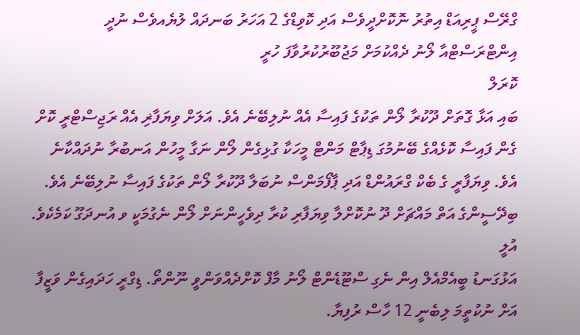ގްރޭސް ޕީރިއަޑް އިތުރު ނޮކޮށްދީވެސް އަދި ކޮވިޑްގެ 2 އަހަރު ބަނދައް ލުޔެއވެސް ނުދީ އިންޓްރަސްޓްއާ ލޯނު ދެއްކުމަށް މަޖުބޫރުކުރުވާފަ ހުރީ
ކޮރަލް
ބައި އަޅާ ގޮތަށް ދޫކުރާ ލޯން ތަކުގެ ފައިސާ އެއް ނުލިބޭނެ އެވެ. އަލަށް ވިޔަފާޜި އެއް ރަޖިސްޓްރީ ކޮށް ގެން ފައިސާ ކޮޅެއްގެ ބޭނުމުގަ ޑިޕާޓް މަންޓް މީހަކާ ގުޅިގެން ލޯން ނަގާ މީހުން އަނބުރާ ނުދައްކާނެ އެވެ. ވިޔަފާރީ ގެ ބެކް ގްރައުންޑް އަދި ޕާފޯމަންސް ނުބަލާ ދޫކުރާ ލޯން ތަކުގެ ފައިސާ ނުލިބޭނެ އެވެ. ބިދޭސީންގެ އަތް މައްޗަށް ދޫ ނުކޮށްލާ ވިޔަފާރި ކުރާ ދިވެހީންނަށް ލޯން ނެގުމަކީ ވ އުނދަގޫ ކަމެކެވެ.
އުލީ
އަޅުގަނޑު ބީއެމްއެލް އިން ނެގި ސްޓޫޑެންޓް ލޯނު މާފް ކޮށްދެއްވަންވީ ނޫންތޯ. ޑިގްރީ ހަދައިގެން ވަޒީފާ އަށް ނުކުތީމަ ލިބެނީ 12 ހާސް ރުފިޔާ.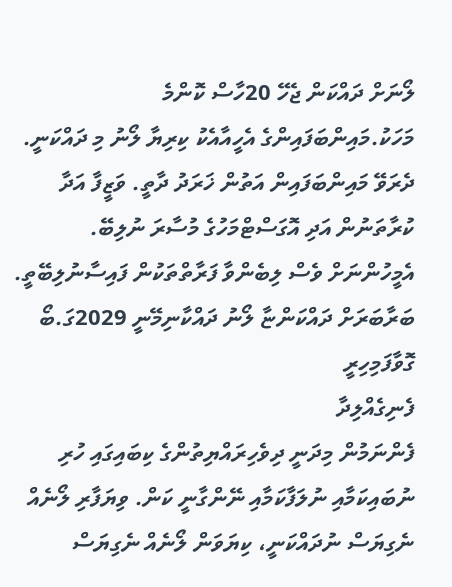ލޯނަށް ދައްކަން ޖެހޭ 20ހާސް ކޮންމެ މަހަކު.މައިންބަފައިންގެ އެހީއާއެކު ކިރިޔާ ލޯނު މި ދައްކަނީ. ދެރަވޭ މައިންބަފައިން އަތުން ޚަރަދު ދާތީ. ވަޒީފާ އަދާ ކުރާތަނުން އަދި އޮގަސްޓްމަހުގެ މުސާރަ ނުލިބޭ. އެމީހުންނަށް ވެސް ލިބެންވާ ފަރާތްތަކުން ފައިސާނުލިބޭތީ. ބަރާބަރަށް ދައްކަންޏާ ލޯނު ދައްކާނިމޭނީ 2029ގަ.ބޯ ގޮވާފަމިހިރީ
ފެނިގެއްލިދާ
ފެންނަމުން މިދަނީ ދިވެހިރައްޔިތުންގެ ކިބައިގައި ހުރި ނުބައިކަމާއި ނުލަފާކަމާއި ނޭންގާނީ ކަން. ވިޔަފާރި ލޯނެއް ނެގިޔަސް ނުދައްކަނީ، ކިޔަވަން ލޯނެއް ނެގިޔަސް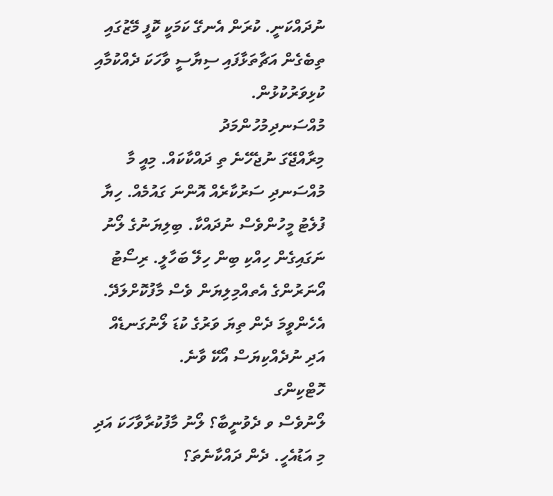ނުދައްކަނީ. ކުރަން އެނގޭ ކަމަކީ ކޮފީ މޭޒުގައި ތިބެގެން އަޗާތަޅާފައި ސިޔާސީ ވާހަކަ ދެއްކުމާއި ކުޅިވަރުކުޅުން.
މުއްސަނދިމުހުންމަދު
މިރާއްޖޭގަ ނުޖެހޭނެ ތި ދައްކާކައް. މިއީ މާ މުއްސަނދި ސަރުކާރެއް އޮންނަ ގައުމެއް. ހިޔާ ފުލެޓު މީހުންވެސް ނުދައްކާ. ބިލިޔަނުގެ ލޯނު ނަގައިގެން ހިއްކި ބިން ހިލޭ ބަހާލީ. ރިސޯޓު އޯނަރުންގެ އެތއްމިލިޔަން ވެސް މާފުކޮށްލަދޭ. އެހެންވީމަ ދެން ތިޔަ ވަރުގެ ކުޑަ ލޯނުގަނޑެއް އަދި ނުދެއްކިޔަސް އޯކޭ ވާނެ.
ހޮޓްކިންގ
ލޯނުވެސް ވ ދެވުނީބާ؟ ލޯނު މާފުކުރާވާހަކަ އަދި މި އަޑުއެހީ. ދެން ދައްކާނެތަ؟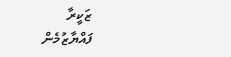ޒަކީރާ
ފައްޔާޒުމެން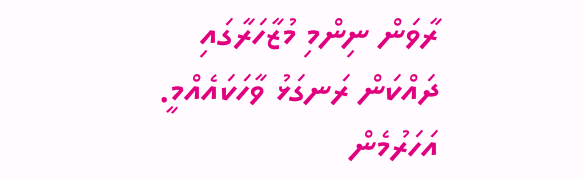ރާވަން ނިންމި މުޒާހަރާގައި ދައްކަން ރަނގަޅު ވާހަކައެއްމީ. އަހަރުމެން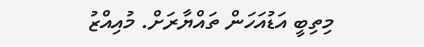މިތިބީ އަޑުއަހަން ތައްޔާރަށް. މުއިއްޒު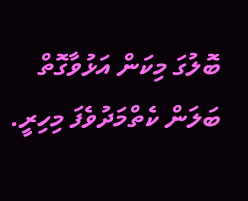ބޮލުގަ މިކަން އަޅުވާގޮތް ބަލަން ކެތްމަދުވެފަ މިހިރީ.